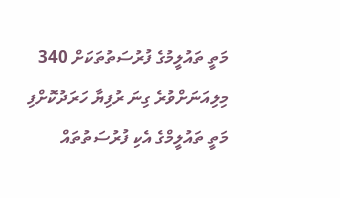މަތީ ތައުލީމުގެ ފުރުސަތުތަކަށް 340 މިލިއަނަށްވުރެ ގިނަ ރުފިޔާ ހަރަދުކޮށްފި
މަތީ ތައުލީމްގެ އެކި ފުރުސަތުތައް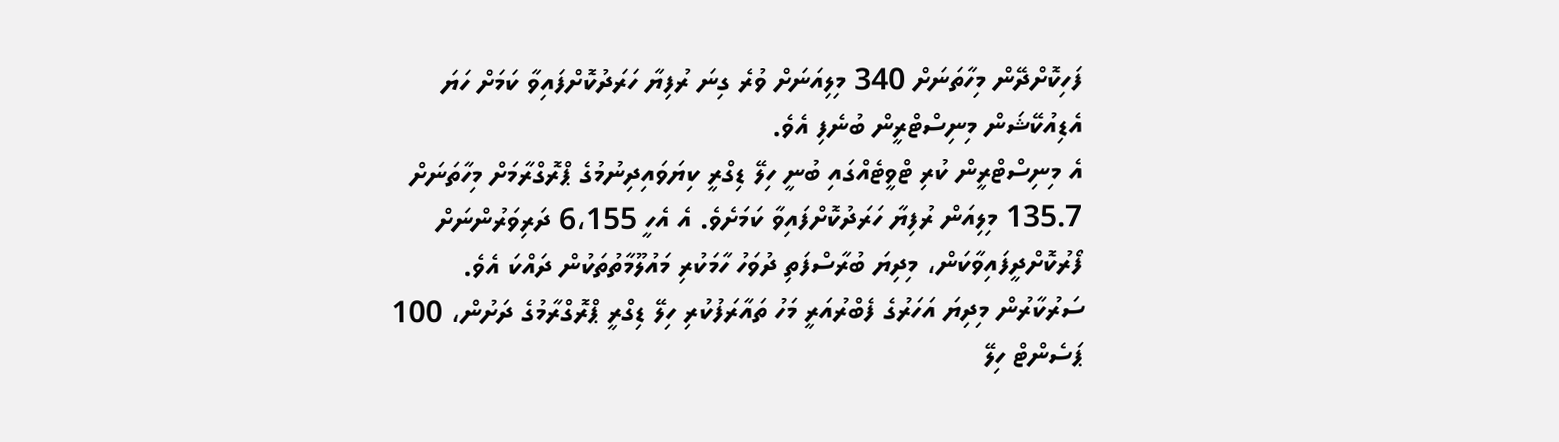ފަހިކޮށްދޭން މިހާތަނަށް 340 މިލިއަނަށް ވުރެ ގިނަ ރުފިޔާ ހަރަދުކޮށްފައިވާ ކަމަށް ހަޔަ އެޑިއުކޭޝަން މިނިސްޓްރީން ބުނެފި އެވެ.
އެ މިނިސްޓްރީން ކުރި ޓްވީޓެއްގައި ބުނީ ހިލޭ ޑިގްރީ ކިޔަވައިދިނުމުގެ ޕްރޮގްރާމަށް މިހާތަނަށް 135.7 މިލިއަން ރުފިޔާ ހަރަދުކޮށްފައިވާ ކަމަށެވެ. އެ އެހީ 6،155 ދަރިވަރުންނަށް ފޯރުކޮށްދީފައިވާކަން، މިދިޔަ ބުރާސްފަތި ދުވަހު ހާމަކުރި މައުލޫމާތުތަކުން ދައްކަ އެވެ.
ސަރުކާރުން މިދިޔަ އަހަރުގެ ފެބްރުއަރީ މަހު ތައާރަފުކުރި ހިލޭ ޑިގްރީ ޕްރޮގްރާމުގެ ދަށުން، 100 ޕަސެންޓް ހިލޭ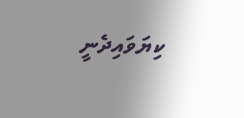ކިޔަވައިދެނީ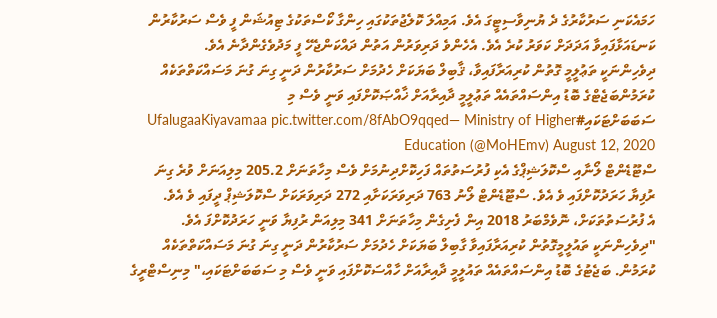ހަމައެކަނި ސަރުކާރުގެ ދެ ޔުނިވާސިޓީގަ އެވެ. އަމިއްލަ ކޮލެޖުތަކުގައި ހިންގާ ކޯސްތަކުގެ ޓިއުޝަން ފީ ވެސް ސަރުކާރުން ކަނޑައަޅާފައިވާ އަދަދަށް ކަވަރު ކުރެ އެވެ. އެހެންވެ ދަރިވަރުން އަތުން ދައްކަންޖެހޭ ފީ މަދުވެގެންދާނެ އެވެ.
ދިވެހިންނަކީ ތަޢުލީމީ ގޮތުން ކުރިއަރާފައިވާ، ޤާބިލް ބަޔަކަށް ހެދުމަށް ސަރުކާރުން ދަނީ ގިނަ ގުނަ މަސައްކަތްތަކެއް ކުރަމުންބަޖެޓްގެ ބޮޑު އިންސައްތައެއް ތަޢުލީމީ ދާއިރާއަށް ޚާއްޞަކޮށްފައި ވަނީ ވެސް މި ސަބަބަށްޓަކައި#UfalugaaKiyavamaa pic.twitter.com/8fAbO9qqed— Ministry of Higher Education (@MoHEmv) August 12, 2020
ސްޓޫޑެންޓް ލޯނާއި ސްކޮލަޝިޕްގެ އެކި ފުރުސަތުތައް ފަހިކޮށްދިނުމަށް ވެސް މިހާތަނަށް 205.2 މިލިއަނަށް ވުރެ ގިނަ ރުފިޔާ ހަރަދުކޮށްފައި ވެ އެވެ. ސްޓޫޑެންޓް ލޯނު 763 ދަރިވަރަކަށާއި 272 ދަރިވަރަކަށް ސްކޮލަޝިޕް ދީފައި ވެ އެވެ.
އެ ފުރުސަތުތަކަށް، ނޮވެމްބަރު 2018 އިން ފެށިގެން މިހާތަނަށް 341 މިލިއަން ރުފިޔާ ވަނީ ހަރަދުކޮށްފަ އެވެ.
"ދިވެހިންނަކީ ތައުލީމީގޮތުން ކުރިއަރާފައިވާ ގާބިލް ބަޔަކަށް ހެދުމަށް ސަރުކާރުން ދަނީ ގިނަ ގުނަ މަސައްކަތްތަކެއް ކުރަމުން. ބަޖެޓުގެ ބޮޑު އިންސައްތައެއް ތައުލީމީ ދާއިރާއަށް ހާއްސަކޮށްފައި ވަނީ ވެސް މި ސަބަބަށްޓަކައި،" މިނިސްޓްރީގެ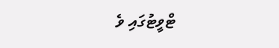ޓްވީޓުގައި ވެ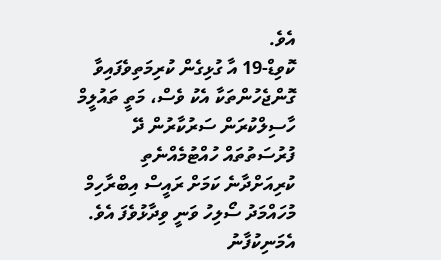އެވެ.
ކޮވިޑް-19 އާ ގުޅިގެން ކުރިމަތިވެފައިވާ ގޮންޖެހުންތަކާ އެކު ވެސް، މަތީ ތައުލީމް ހާސިލްކުރަން ސަރުކާރުން ދޭ ފުރުސަތުތައް ހުއްޓުމެއްނެތި ކުރިއަށްދާނެ ކަމަށް ރައީސް އިބްރާހިމް މުހައްމަދު ސޯލިހު ވަނީ ވިދާޅުވެފަ އެވެ. އެމަނިކުފާނު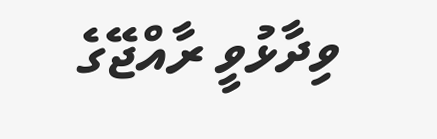ވިދާޅުވީ ރާއްޖޭގެ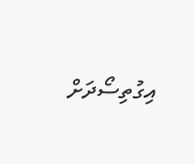އިގުތިސޯދަށް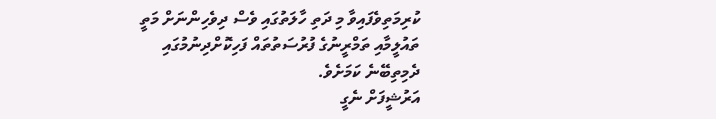ކުރިމަތިވެފައިވާ މި ދަތި ހާލަތުގައި ވެސް ދިވެހިންނަށް މަތީ ތައުލީމާއި ތަމްރީނުގެ ފުރުސަތުތައް ފަހިކޮށްދިނުމުގައި ދެމިތިބޭނެ ކަމަށެވެ.
އަރުޝީފަށް ނެގީ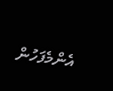އެންމެފަހުން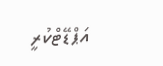އަޕްޑޭޓްކުރީ